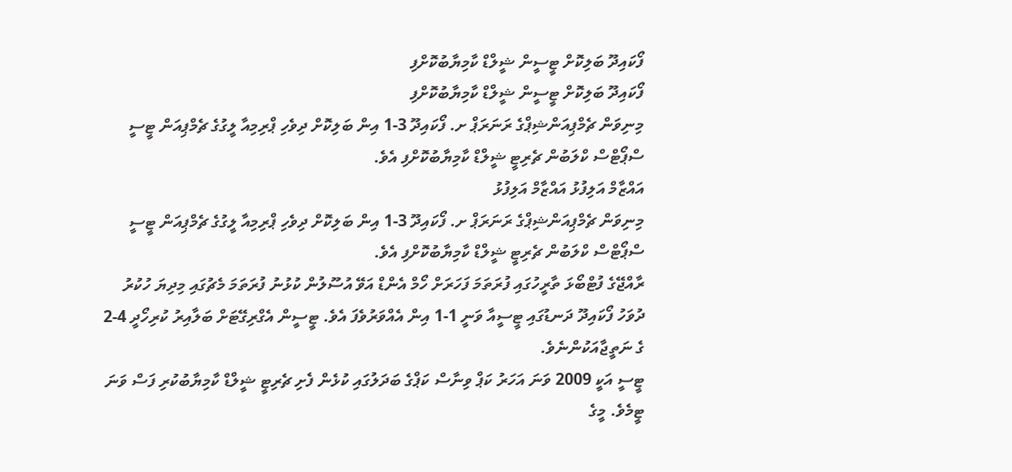ފޯކައިދޫ ބަލިކޮށް ޓީސީން ޝީލްޑް ކާމިޔާބުކޮށްފި
ފޯކައިދޫ ބަލިކޮށް ޓީސީން ޝީލްޑް ކާމިޔާބުކޮށްފި
މިނިވަން ޗެމްޕިއަންޝިޕްގެ ރަނަރަޕް ށ. ފޯކައިދޫ 3-1 އިން ބަލިކޮށް ދިވެހި ޕްރިމިއާ ލީގުގެ ޗެމްޕިއަން ޓީސީ ސްޕޯޓްސް ކްލަބުން ޗެރިޓީ ޝީލްޑް ކާމިޔާބުކޮށްފި އެވެ.
އައްޒާމް އަލިފުޅު އައްޒާމް އަލިފުޅު
މިނިވަން ޗެމްޕިއަންޝިޕްގެ ރަނަރަޕް ށ. ފޯކައިދޫ 3-1 އިން ބަލިކޮށް ދިވެހި ޕްރިމިއާ ލީގުގެ ޗެމްޕިއަން ޓީސީ ސްޕޯޓްސް ކްލަބުން ޗެރިޓީ ޝީލްޑް ކާމިޔާބުކޮށްފި އެވެ.
ރާއްޖޭގެ ފުޓްބޯޅަ ތާރީހުގައި ފުރަތަމަ ފަހަރަށް ހޯމް އެންޑް އަވޭ އުސޫލުން ކުޅުނު ފުރަތަމަ މެޗުގައި މިދިޔަ ހުކުރު ދުވަހު ފޯކައިދޫ ދަނޑުގައި ޓީސީއާ ވަނީ 1-1 އިން އެއްވަރުވެފަ އެވެ. ޓީސީން އެގްރިގޭޓަށް ބަލާއިރު ކުރިހޯދީ 4-2 ގެ ނަތީޖާއަކުންނެވެ.
ޓީސީ އަކީ 2009 ވަނަ އަހަރު ކަޕް ވިނާސް ކަޕްގެ ބަދަލުގައި ކުޅެން ފެށި ޗެރިޓީ ޝީލްޑް ކާމިޔާބުކުރި ފަސް ވަނަ ޓީމެވެ. މީގެ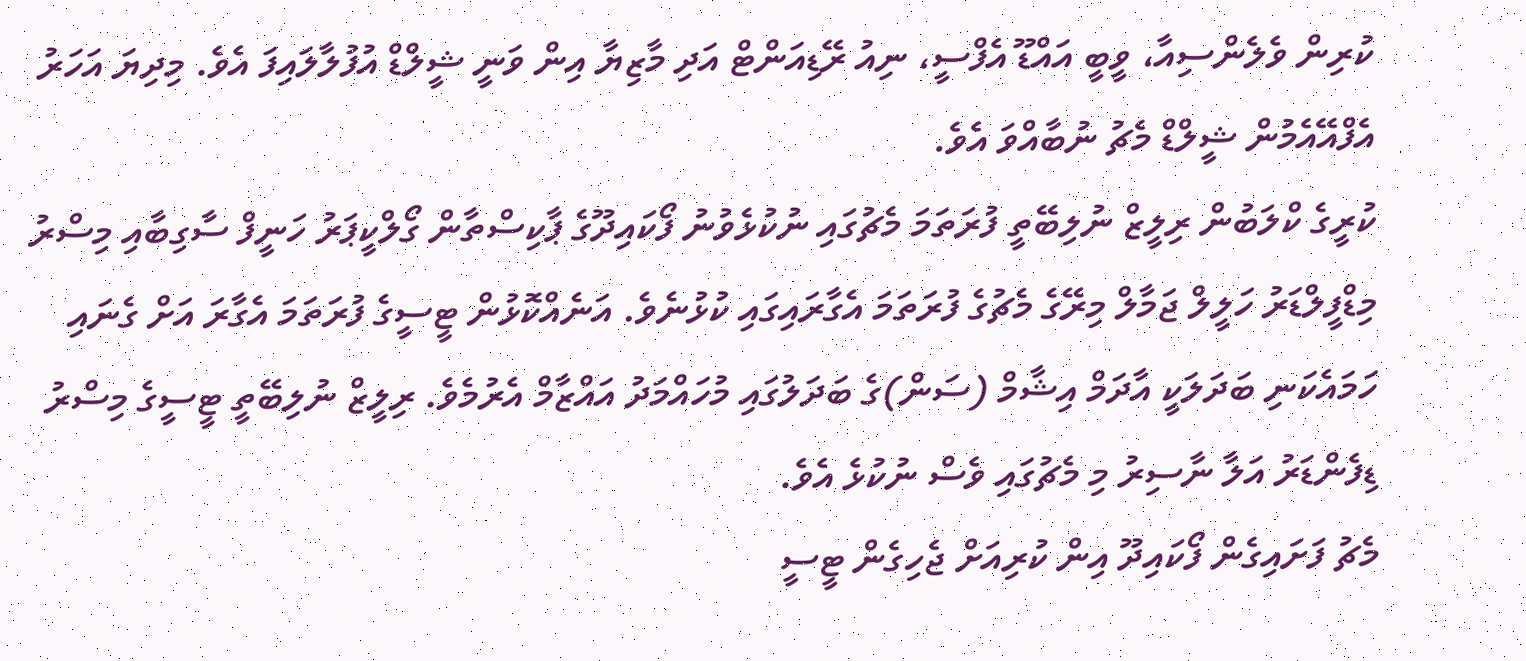ކުރިން ވެލެންސިއާ، ވީބީ އައްޑޫ އެފްސީ، ނިއު ރޭޑިއަންޓް އަދި މާޒިޔާ އިން ވަނީ ޝީލްޑް އުފުލާލައިފަ އެވެ. މިދިޔަ އަހަރު އެފްއޭއެމުން ޝީލްޑް މެޗު ނުބާއްވަ އެވެ.
ކުރީގެ ކްލަބުން ރިލީޒް ނުލިބޭތީ ފުރަތަމަ މެޗުގައި ނުކުޅެވުނު ފޯކައިދޫގެ ޕާކިސްތާން ގޯލްކީޕަރު ހަނީފް ސާގިބާއި މިސްރު މިޑްފީލްޑަރު ހަލީލް ޖަމާލް މިރޭގެ މެޗުގެ ފުރަތަމަ އެގާރައިގައި ކުޅުނެވެ. އަނެއްކޮޅުން ޓީސީގެ ފުރަތަމަ އެގާރަ އަށް ގެނައި ހަމައެކަނި ބަދަލަކީ އާދަމް އިޝާމް (ސަން)ގެ ބަދަލުގައި މުހައްމަދު އައްޒާމް އެރުމެވެ. ރިލީޒް ނުލިބޭތީ ޓީސީގެ މިސްރު ޑިފެންޑަރު އަލާ ނާސިރު މި މެޗުގައި ވެސް ނުކުޅެ އެވެ.
މެޗު ފަށައިގެން ފޯކައިދޫ އިން ކުރިއަށް ޖެހިގެން ޓީސީ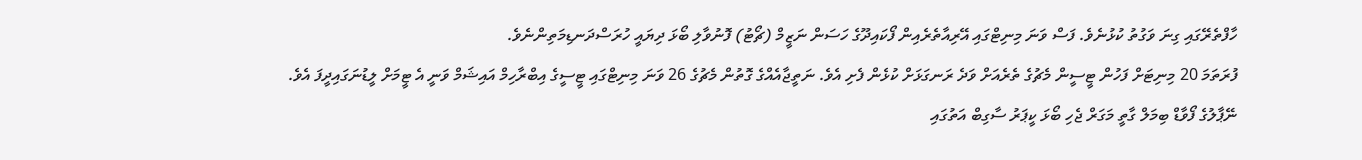ހާފްތެރޭގައި ގިނަ ވަގުތު ކުޅުނެވެ. ފަސް ވަނަ މިނިޓްގައި އޭރިއާތެރެއިން ފޯކައިދޫގެ ހަސަން ނަޒީމް (ޗޯޓު) ފޮނުވާލި ބޯޅަ ދިޔައީ ހުރަސްދަނޑިމަތިންނެވެ.
ފުރަތަމަ 20 މިނިޓަށް ފަހުން ޓީސީން މެޗުގެ ތެރެއަށް ވަދެ ރަނގަޅަށް ކުޅެން ފެށި އެވެ. ނަތީޖާއެއްގެ ގޮތުން މެޗުގެ 26 ވަނަ މިނިޓްގައި ޓީސީގެ އިބްރާހިމް އައިޝަމް ވަނީ އެ ޓީމަށް ލީޑުނަގައިދީފަ އެވެ. ނޭޕާލުގެ ފޯވާޑް ބިމަލް ގާތީ މަގަރް ޖެހި ބޯޅަ ކީޕަރު ސާގިބް އަތުގައި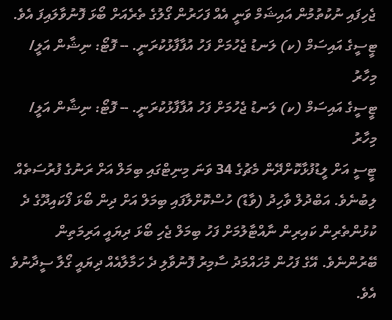ޖެހިފައި ނުކުތުމުން އައިޝަމް ވަނީ އެއް ފަހަރުން ގޯލުގެ ތެރެއަށް ބޯޅަ ފޮނުވާލައިފަ އެވެ.
ޓީސީގެ އައިސަމް (ކ) ލަނޑު ޖެހުމަށް ފަހު އުފާފާޅުކުރަނީ. -- ފޮޓޯ: ނިޝާން އަލީ/ މިހާރު
ޓީސީގެ އައިސަމް (ކ) ލަނޑު ޖެހުމަށް ފަހު އުފާފާޅުކުރަނީ. -- ފޮޓޯ: ނިޝާން އަލީ/ މިހާރު
ޓީސީ އަށް ލީޑުފުޅާކޮށްދޭން މެޗުގެ 34 ވަނަ މިނިޓްގައި ބިމަލް އަށް ރަނުގެ ފުރުސަތެއް ލިބުނެވެ. އަބްދުލް ވާހިދު (ވާޑު) ހުސްކޮށްލާފައި ބިމަލް އަށް ދިން ބޯޅަ ފޯކައިދޫގެ ދެ ކުޅުންތެރިން ކައިރިން ނާއްޓާލުމަށް ފަހު ބިމަލް ޖެހި ބޯޅަ ދިޔައީ އަރިމަތިން ބޭރުންނެވެ. އޭގެ ފަހުން މުހައްމަދު ސާމިރު ފޮނުވާލި ދެ ހަމާލާއެއް ދިޔައީ ގޯލާ ސީދާނުވެ އެވެ.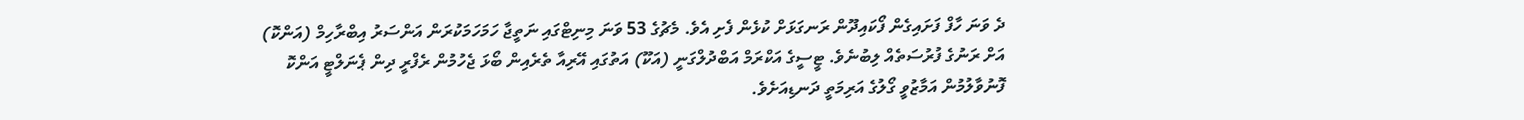ދެ ވަނަ ހާފް ފަށައިގެން ފޯކައިދޫން ރަނގަޅަށް ކުޅެން ފެށި އެވެ. މެޗުގެ 53 ވަނަ މިނިޓްގައި ނަތީޖާ ހަމަހަމަކުރަން އަންސަރު އިބްރާހިމް (އަންކޮ) އަށް ރަނުގެ ފުރުސަތެއް ލިބުނެވެ. ޓީސީގެ އަކްރަމް އަބްދުލްގަނީ (އަކޫ) އަތުގައި އޭރިއާ ތެރެއިން ބޯޅަ ޖެހުމުން ރެފްރީ ދިން ޕެނަލްޓީ އަންކޮ ފޮނުވާލުމުން އަމާޒުވީ ގޯލުގެ އަރިމަތީ ދަނޑިއަށެވެ.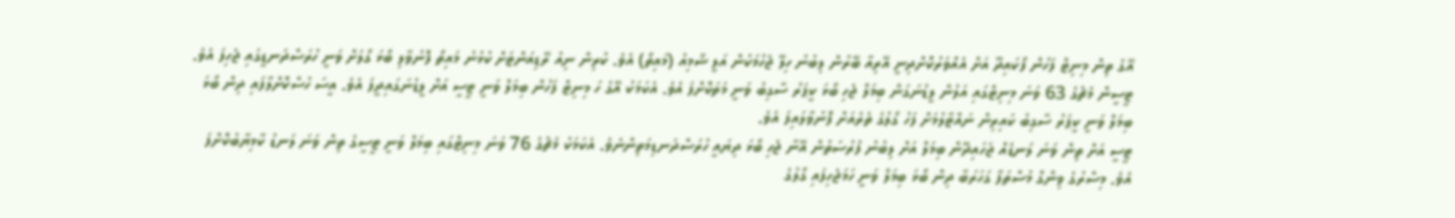އޭގެ ތިން މިނިޓް ފަހުން ފޯކައިދޫ އަށް އެއްވަރުކޮށްދިނީ އޭރިއާ ބޭރުން ލިބުނު ހިލޭ ޖެހުމަކުން އަލީ ޝާމިއު (މައިތޯ) އެވެ. ކުރިން ނިއު ރޭޑިއަންޓަށް ކުޅުނު މައިތޯ ފޮނުވާލި ބޯޅަ ގޯލަށް ވަނީ ހުރަސްދަނޑީގައި ޖެހިފަ އެވެ.
ޓީސީން މެޗުގެ 63 ވަނަ މިނިޓްގައި އަލުން ލީޑުނަގަން ބިމަލް ޖެހި ބޯޅަ ކީޕަރު ސާގިބު ވަނީ މަތަކޮށްފަ އެވެ. އެކަމަކު އޭގެ ހަ މިނިޓް ފަހުން ބިމަލް ވަނީ ޓީސީ އަށް ލީޑުނަގައިދީފަ އެވެ. އީސަ ހުސްކޮށްލާފައި ދިން ބޯޅަ ބިމަލް ވަނީ ކީޕަރު ސާގިބު ކައިރިން ނައްޓާލުމަށް ފަހު ގޯލުގެ ތެރެއަށް ފޮނުވާލައިފަ އެވެ.
ޓީސީ އަށް ތިން ވަނަ ލަނޑެއް ޖަހައިދޭން ބިމަލް އަށް ލިބުނު ފުރުސަތުން އޭނާ ޖެހި ބޯޅަ ދިޔައީ ހުރަސްދަނޑިމަތިންނެވެ. އެކަމަކު މެޗުގެ 76 ވަނަ މިނިޓްގައި ބިމަލް ވަނީ ޓީސީގެ ތިން ވަނަ ލަނޑު ކާމިޔާބުކޮށްފަ އެވެ. މިސްރުގެ ވިންގް މުސްތަފާ ގަހަރަބާ ދިން ބޯޅަ ބިމަލް ވަނީ ހަމަޖެހިފައި ގޯލުގެ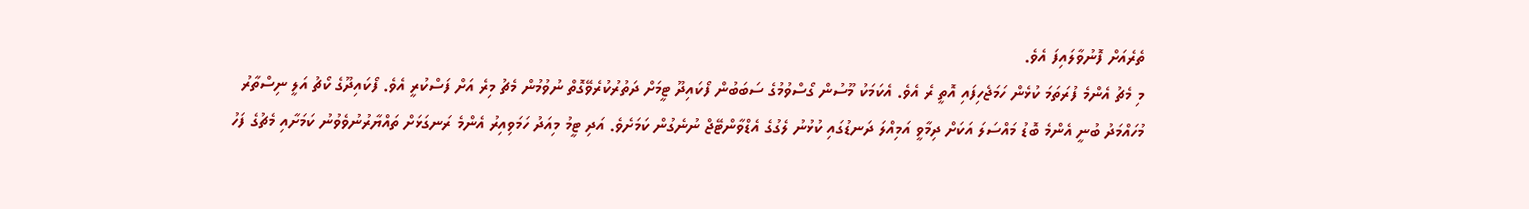ތެރެއަށް ފޮނުވާލައިފަ އެވެ.
މި މެޗު އެންމެ ފުރަތަމަ ކުޅެން ހަމަޖެހިފައި އޮތީ ރެ އެވެ. އެކަމަކު މޫސުން ގޯސްވުމުގެ ސަބަބުން ފޯކައިދޫ ޓީމަށް ދަތުރުކުރެވޭގޮތް ނުވުމުން މެޗު މިރެ އަށް ފަސްކުރީ އެވެ. ފޯކައިދޫގެ ކޯޗު އަލީ ނިސްތާރު މުހައްމަދު ބުނީ އެންމެ ބޮޑު މައްސަލަ އަކަށް ދިމާވީ އަމިއްލަ ދަނޑުގައި ކުޅުނު ލެގުގެ އެޑްވާންޓޭޖް ނުނެގުން ކަމަށެވެ. އަދި ޓީމު މިއަދު ހަމަވިއިރު އެންމެ ރަނގަޅަށް ތައްޔާރުނުވެވުނު ކަމަށާއި މެޗުގެ ފަހު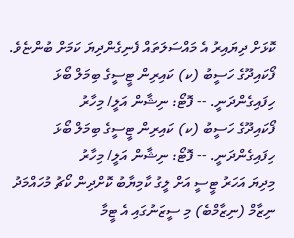ކޮޅަށް ދިޔައިރު އެ މައްސަލަތައް ފެނިގެންދިޔަ ކަމަށް ބުންޏެވެ.
ފޯކައިދޫގެ ހަސީބު (ކ) ކައިރިން ޓީސީގެ ބިމަލް ބޯޅަ ހިފައިގެންދަނީ. -- ފޮޓޯ: ނިޝާން އަލީ/ މިހާރު
ފޯކައިދޫގެ ހަސީބު (ކ) ކައިރިން ޓީސީގެ ބިމަލް ބޯޅަ ހިފައިގެންދަނީ. -- ފޮޓޯ: ނިޝާން އަލީ/ މިހާރު
މިދިޔަ އަހަރު ޓީސީ އަށް ލީގު ކާމިޔާބު ކޮށްދިން ކޯޗު މުހައްމަދު ނިޒާމް (ނިޒާމްބެ) މި ސީޒަނުގައި އެ ޓީމާ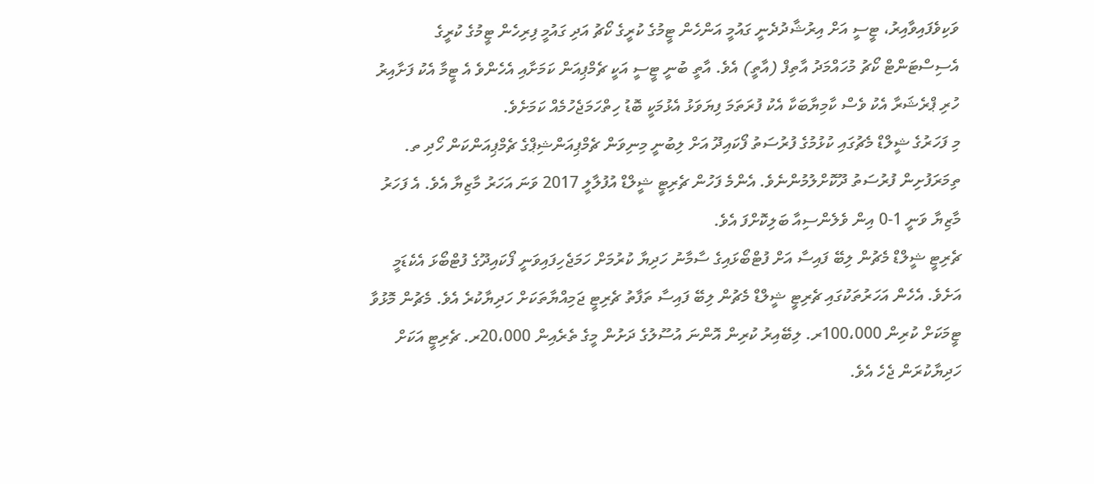ވަކިވެފައިވާއިރު، ޓީސީ އަށް އިރުޝާދުދެނީ ގައުމީ އަންހެން ޓީމުގެ ކުރީގެ ކޯޗު އަދި ގައުމީ ފިރިހެން ޓީމުގެ ކުރީގެ އެސިސްޓަންޓް ކޯޗު މުހައްމަދު އާތިފް (އާތީ) އެވެ. އާތީ ބުނީ ޓީސީ އަކީ ޗެމްޕިއަން ކަމަށާއި އެހެންވެ އެ ޓީމާ އެކު ފަށާއިރު ހުރި ޕްރެޝަރާ އެކު ވެސް ކާމިޔާބަކާ އެކު ފުރަތަމަ ފިޔަވަޅު އެޅުމަކީ ބޮޑު ހިތްހަމަޖެހުމެއް ކަމަށެވެ.
މި ފަހަރުގެ ޝީލްޑް މެޗުގައި ކުޅުމުގެ ފުރުސަތު ފޯކައިދޫ އަށް ލިބުނީ މިނިވަން ޗެމްޕިއަންޝިޕްގެ ޗެމްޕިއަންކަން ހޯދި ތ. ތިމަރަފުށިން ފުރުސަތު ދޫކޮށްލުމުންނެވެ. އެންމެ ފަހުން ޗެރިޓީ ޝީލްޑް އުފުލާލީ 2017 ވަނަ އަހަރު މާޒިޔާ އެވެ. އެ ފަހަރު މާޒިޔާ ވަނީ 1-0 އިން ވެލެންސިއާ ބަލިކޮށްފަ އެވެ.
ޗެރިޓީ ޝީލްޑް މެޗުން ލިބޭ ފައިސާ އަށް ފުޓްބޯޅައިގެ ސާމާނު ހަދިޔާ ކުރުމަށް ހަމަޖެހިފައިވަނީ ފޯކައިދޫގެ ފުޓްބޯޅަ އެކެޑަމީ އަށެވެ. އެހެން އަހަރުތަކުގައި ޗެރިޓީ ޝީލްޑް މެޗުން ލިބޭ ފައިސާ ތަފާތު ޗެރިޓީ ޖަމިއްޔާތަކަށް ހަދިޔާކުރެ އެވެ. މެޗުން މޮޅުވާ ޓީމަކަށް ކުރިން 100،000ރ. ލިބޭއިރު ކުރިން އޮންނަ އުސޫލުގެ ދަށުން މީގެ ތެރެއިން 20،000ރ. ޗެރިޓީ އަކަށް ހަދިޔާކުރަން ޖެހެ އެވެ.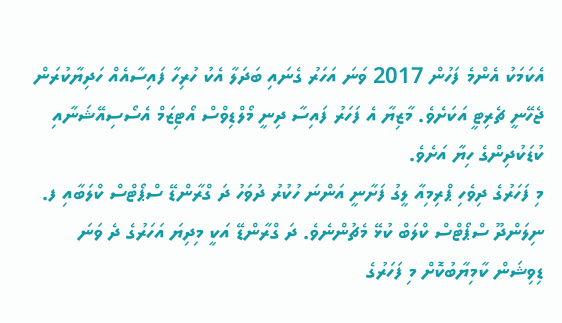އެކަމަކު އެންމެ ފަހުން 2017 ވަނަ އަހަރު ގެނައި ބަދަލާ އެކު ހުރިހާ ފައިސާއެއް ހަދިޔާކުރަން ޖެހޭނީ ޗެރިޓީ އަކަށެވެ. މާޒިޔާ އެ ފަހަރު ފައިސާ ދިނީ މޯލްޑިވްސް އޯޓިޒަމް އެސޯސިއޭޝަނާއި ކުޑަކުދިންގެ ހިޔާ އަށެވެ.
މި ފަހަރުގެ ދިވެހި ޕްރިމިއާ ލީގު ފަށާނީ އަންނަ ހުކުރު ދުވަހު ދަ ގްރާންޑޭ ސްޕޯޓްސް ކްލަބާއި ފ. ނިލަންދޫ ސްޕޯޓްސް ކްލަބް ކުޅޭ މެޗުންނެވެ. ދަ ގްރާންޑޭ އަކީ މިދިޔަ އަހަރުގެ ދެ ވަނަ ޑިވިޝަން ކާމިޔާބުކޮށް މި ފަހަރުގެ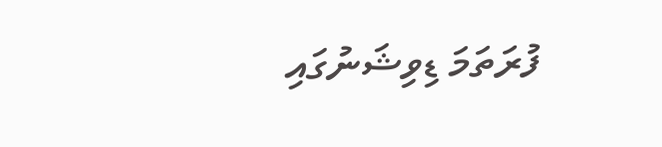ފުރަތަމަ ޑިވިޝަނުގައި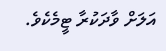އަލަށް ވާދަކުރާ ޓީމެކެވެ.